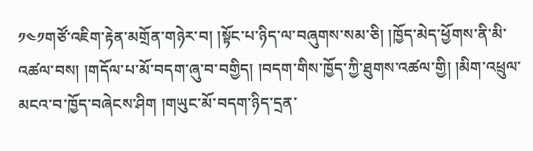༡༤༡གཙོ་འཇིག་རྟེན་མགྲོན་གཉེར་བ། །སྟོང་པ་ཉིད་ལ་བཞུགས་སམ་ཅི། །ཁྱོད་མེད་ཕྱོགས་ནི་མི་འཚལ་བས། །གདོལ་པ་མོ་བདག་ཞུ་བ་བགྱིད། །བདག་གིས་ཁྱོད་ཀྱི་ཐུགས་འཚལ་གྱི། །མིག་འཕྲུལ་མངའ་བ་ཁྱོད་བཞེངས་ཤིག །གཡུང་མོ་བདག་ཉིད་དྲན་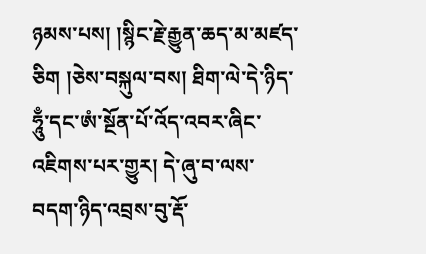ཉམས་པས། །སྙིང་རྗེ་རྒྱུན་ཆད་མ་མཛད་ཅིག །ཅེས་བསྐུལ་བས། ཐིག་ལེ་དེ་ཉིད་ཧཱུྃ་དང་ཨཾ་སྔོན་པོ་འོད་འབར་ཞིང་འཇིགས་པར་གྱུར། དེ་ཞུ་བ་ལས་བདག་ཉིད་འབྲས་བུ་རྡོ་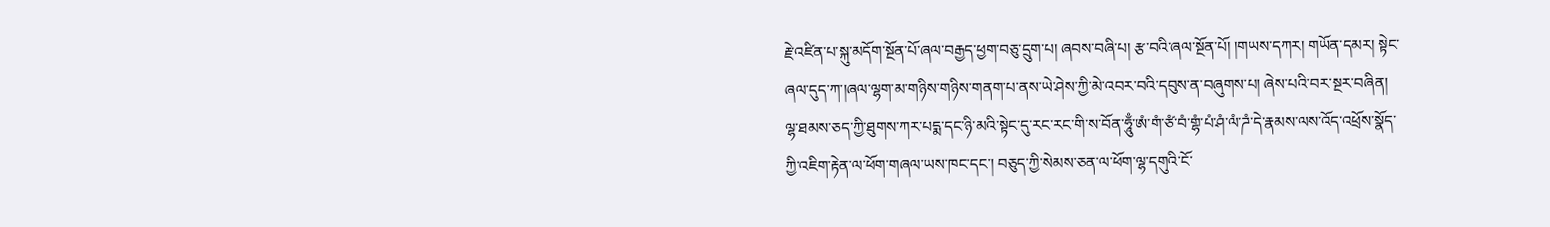རྗེ་འཛིན་པ་སྐུ་མདོག་སྔོན་པོ་ཞལ་བརྒྱད་ཕྱག་བཅུ་དྲུག་པ། ཞབས་བཞི་པ། རྩ་བའི་ཞལ་སྔོན་པོ། །གཡས་དཀར། གཡོན་དམར། སྟེང་ཞལ་དུད་ཀ་།ཞལ་ལྷག་མ་གཉིས་གཉིས་གནག་པ་ནས་ཡེ་ཤེས་ཀྱི་མེ་འབར་བའི་དབུས་ན་བཞུགས་པ། ཞེས་པའི་བར་སྔར་བཞིན། ལྷ་ཐམས་ཅད་ཀྱི་ཐུགས་ཀར་པདྨ་དང་ཉི་མའི་སྟེང་དུ་རང་རང་གི་ས་བོན་ཧཱུྃ་ཨཾ་གཾ་ཙཾ་བཾ་གྷཾ་པཾ་ཤཾ་ལཾ་ཌཾ་དེ་རྣམས་ལས་འོད་འཕྲོས་སྣོད་ཀྱི་འཇིག་རྟེན་ལ་ཕོག་གཞལ་ཡས་ཁང་དང་། བཅུད་ཀྱི་སེམས་ཅན་ལ་ཕོག་ལྷ་དགུའི་ངོ་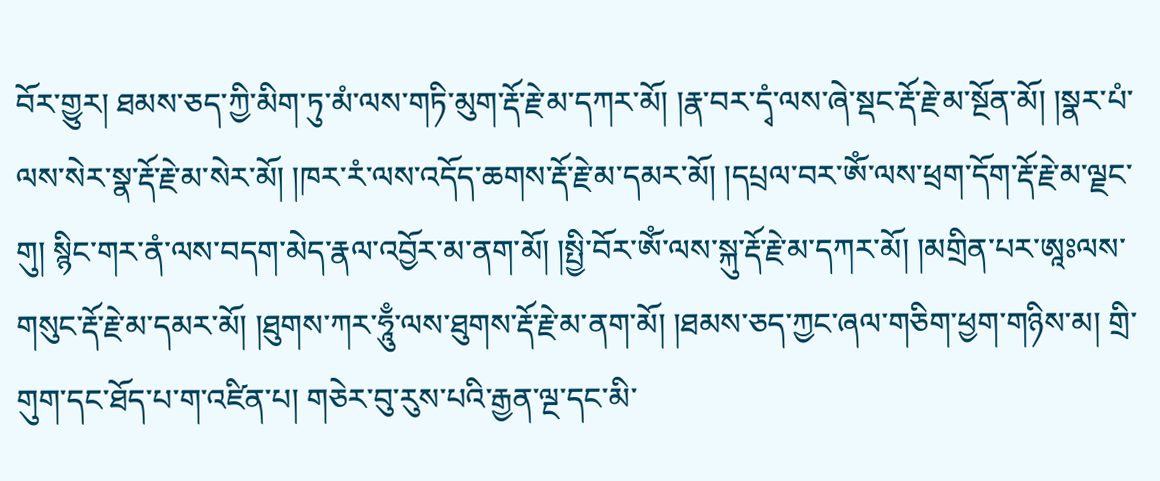བོར་གྱུར། ཐམས་ཅད་ཀྱི་མིག་ཏུ་མཾ་ལས་གཏི་མུག་རྡོ་རྗེ་མ་དཀར་མོ། །རྣ་བར་དྭཾ་ལས་ཞེ་སྡང་རྡོ་རྗེ་མ་སྔོན་མོ། །སྣར་པཾ་ལས་སེར་སྣ་རྡོ་རྗེ་མ་སེར་མོ། །ཁར་རཾ་ལས་འདོད་ཆགས་རྡོ་རྗེ་མ་དམར་མོ། །དཔྲལ་བར་ༀ་ལས་ཕྲག་དོག་རྡོ་རྗེ་མ་ལྗང་གུ། སྙིང་གར་ནཾ་ལས་བདག་མེད་རྣལ་འབྱོར་མ་ནག་མོ། །སྤྱི་བོར་ༀ་ལས་སྐུ་རྡོ་རྗེ་མ་དཀར་མོ། །མགྲིན་པར་ཨཱཿལས་གསུང་རྡོ་རྗེ་མ་དམར་མོ། །ཐུགས་ཀར་ཧཱུྃ་ལས་ཐུགས་རྡོ་རྗེ་མ་ནག་མོ། །ཐམས་ཅད་ཀྱང་ཞལ་གཅིག་ཕྱག་གཉིས་མ། གྲི་གུག་དང་ཐོད་པ་ག་འཛིན་པ། གཅེར་བུ་རུས་པའི་རྒྱན་ལྔ་དང་མི་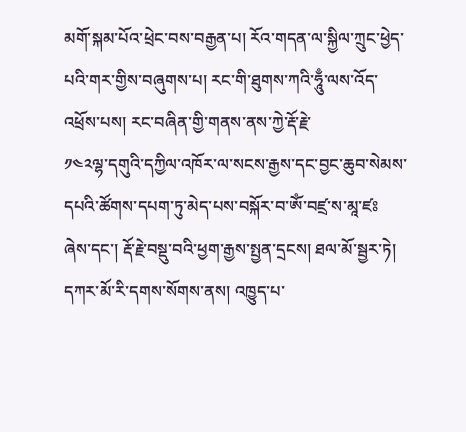མགོ་སྐམ་པོའ་ཕྲེང་བས་བརྒྱན་པ། རོའ་གདན་ལ་སྐྱིལ་ཀྲུང་ཕྱེད་པའི་གར་གྱིས་བཞུགས་པ། རང་གི་ཐུགས་ཀའི་ཧཱུྃ་ལས་འོད་འཕྲོས་པས། རང་བཞིན་གྱི་གནས་ནས་ཀྱེ་རྡོ་རྗེ་
༡༤༢ལྷ་དགུའི་དཀྱིལ་འཁོར་ལ་སངས་རྒྱས་དང་བྱང་ཆུབ་སེམས་དཔའི་ཚོགས་དཔག་ཏུ་མེད་པས་བསྐོར་བ་ༀ་བཛྲ་ས་མཱ་ཛཿ ཞེས་དང་། རྡོ་རྗེ་བསྡུ་བའི་ཕྱག་རྒྱས་སྤྱན་དྲངས། ཐལ་མོ་སྦྱར་ཏེ། དཀར་མོ་རི་དགས་སོགས་ནས། འཁྱུད་པ་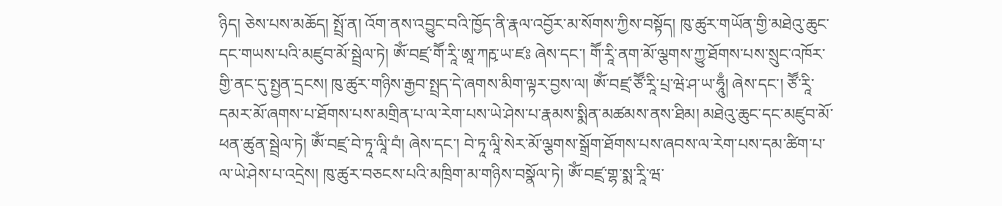ཉིད། ཅེས་པས་མཆོད། སྤྲོ་ན། འོག་ནས་འབྱུང་བའི་ཁྱོད་ནི་རྣལ་འབྱོར་མ་སོགས་ཀྱིས་བསྟོད། ཁུ་ཚུར་གཡོན་གྱི་མཐེའུ་ཆུང་དང་གཡས་པའི་མཛུབ་མོ་སྦྲེལ་ཏེ། ༀ་བཛྲ་གཽ་རཱི་ཨཱ་ཀརྵ་ཡ་ཛཿ ཞེས་དང་། གཽ་རཱི་ནག་མོ་ལྕགས་ཀྱུ་ཐོགས་པས་སྲུང་འཁོར་གྱི་ནང་དུ་སྤྱན་དྲངས། ཁུ་ཚུར་གཉིས་རྒྱབ་སྤྲད་དེ་ཞགས་མིག་ལྟར་བྱས་ལ། ༀ་བཛྲ་ཙཽ་རཱི་པྲ་ཝེ་ཤ་ཡ་ཧཱུྃ། ཞེས་དང་། ཙཽ་རཱི་དམར་མོ་ཞགས་པ་ཐོགས་པས་མགྲིན་པ་ལ་རེག་པས་ཡེ་ཤེས་པ་རྣམས་སྨིན་མཚམས་ནས་ཐིམ། མཐེའུ་ཆུང་དང་མཛུབ་མོ་ཕན་ཚུན་སྦྲེལ་ཏེ། ༀ་བཛྲ་བེ་ཏཱ་ལཱི་བཾ། ཞེས་དང་། བེ་ཏཱ་ལཱི་སེར་མོ་ལྕགས་སྒྲོག་ཐོགས་པས་ཞབས་ལ་རེག་པས་དམ་ཚིག་པ་ལ་ཡེ་ཤེས་པ་འདྲེས། ཁུ་ཚུར་བཅངས་པའི་མཁྲིག་མ་གཉིས་བསྣོལ་ཏེ། ༀ་བཛྲ་གྷ་སྨ་རཱི་ཝ་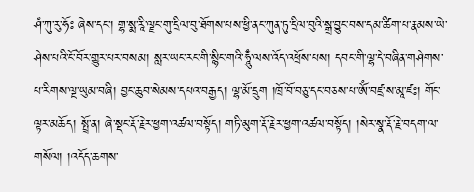ཤཾ་ཀུ་རུ་ཧོཿ ཞེས་དང་། གྷ་སྨ་རཱི་ལྗང་གུ་དྲིལ་བུ་ཐོགས་པས་ཕྱི་ནང་ཀུན་ཏུ་དྲིལ་བུའི་སྒྲ་བྱུང་བས་དམ་ཚིག་པ་རྣམས་ཡེ་ཤེས་པའི་ངོ་བོར་གྱུར་པར་བསམ། སླར་ཡང་རང་གི་སྙིང་གའི་ཧཱུྃ་ལས་འོད་འཕྲོས་པས། དབང་གི་ལྷ་དེ་བཞིན་གཤེགས་པ་རིགས་ལྔ་ཡུམ་བཞི། བྱང་ཆུབ་སེམས་དཔའ་བརྒྱད། ལྷ་མོ་དྲུག །ཁྲོ་བོ་བཅུ་དང་བཅས་པ་ༀ་བཛྲ་ས་མཱ་ཛཿ། གོང་ལྟར་མཆོད། སྤྲོ་ན། ཞེ་སྡང་རྡོ་རྗེར་ཕྱག་འཚལ་བསྟོད། གཏི་མུག་རྡོ་རྗེར་ཕྱག་འཚལ་བསྟོད། །སེར་སྣ་རྡོ་རྗེ་བདག་ལ་གསོལ། །འདོད་ཆགས་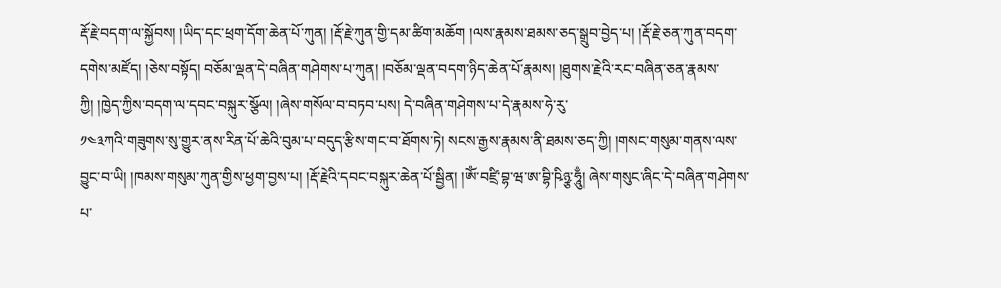རྡོ་རྗེ་བདག་ལ་སྐྱོབས། །ཡིད་དང་ཕྲག་དོག་ཆེན་པོ་ཀུན། །རྡོ་རྗེ་ཀུན་གྱི་དམ་ཚིག་མཆོག །ལས་རྣམས་ཐམས་ཅད་སྒྲུབ་བྱེད་པ། །རྡོ་རྗེ་ཅན་ཀུན་བདག་དགེས་མཛོད། །ཅེས་བསྟོད། བཅོམ་ལྡན་དེ་བཞིན་གཤེགས་པ་ཀུན། །བཅོམ་ལྡན་བདག་ཉིད་ཆེན་པོ་རྣམས། །ཐུགས་རྗེའི་རང་བཞིན་ཅན་རྣམས་ཀྱི། །ཁྱེད་ཀྱིས་བདག་ལ་དབང་བསྐུར་སྩོལ། །ཞེས་གསོལ་བ་བཏབ་པས། དེ་བཞིན་གཤེགས་པ་དེ་རྣམས་ཧེ་རུ་
༡༤༣ཀའི་གཟུགས་སུ་གྱུར་ནས་རིན་པོ་ཆེའི་བུམ་པ་བདུད་རྩིས་གང་བ་ཐོགས་ཏེ། སངས་རྒྱས་རྣམས་ནི་ཐམས་ཅད་ཀྱི། །གསང་གསུམ་གནས་ལས་བྱུང་བ་ཡི། །ཁམས་གསུམ་ཀུན་གྱིས་ཕྱག་བྱས་པ། །རྡོ་རྗེའི་དབང་བསྐུར་ཆེན་པོ་སྦྱིན། །ༀ་བཛྲི་བྷ་ཝ་ཨ་བྷི་ཥིཉྩ་ཧཱུྃ། ཞེས་གསུང་ཞིང་དེ་བཞིན་གཤེགས་པ་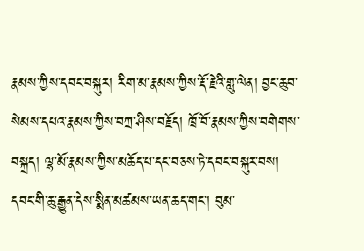རྣམས་ཀྱིས་དབང་བསྐུར། རིག་མ་རྣམས་ཀྱིས་རྡོ་རྗེའི་གླུ་ལེན། བྱང་ཆུབ་སེམས་དཔའ་རྣམས་ཀྱིས་བཀྲ་ཤིས་བརྗོད། ཁྲོ་བོ་རྣམས་ཀྱིས་བགེགས་བསྐྲད། ལྷ་མོ་རྣམས་ཀྱིས་མཆོད་པ་དང་བཅས་ཏེ་དབང་བསྐུར་བས། དབང་གི་ཆུ་རྒྱུན་དེས་སྨིན་མཚམས་ཡན་ཆད་གང་། བུམ་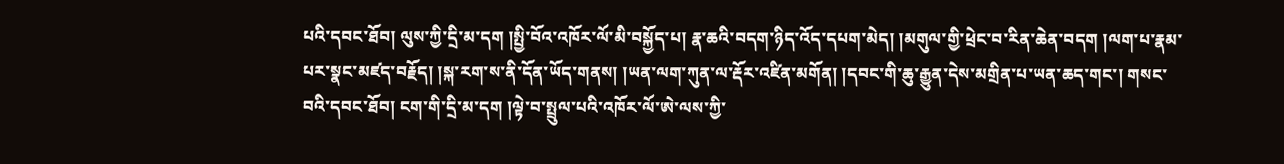པའི་དབང་ཐོབ། ལུས་ཀྱི་དྲི་མ་དག །སྤྱི་བོའ་འཁོར་ལོ་མི་བསྐྱོད་པ། རྣ་ཆའི་བདག་ཉིད་འོད་དཔག་མེད། །མགུལ་གྱི་ཕྲེང་བ་རིན་ཆེན་བདག །ལག་པ་རྣམ་པར་སྣང་མཛད་བརྗོད། །སྐ་རག་ས་ནི་དོན་ཡོད་གནས། །ཡན་ལག་ཀུན་ལ་རྡོར་འཛིན་མགོན། །དབང་གི་ཆུ་རྒྱུན་དེས་མགྲིན་པ་ཡན་ཆད་གང་། གསང་བའི་དབང་ཐོབ། ངག་གི་དྲི་མ་དག །ལྟེ་བ་སྤྲུལ་པའི་འཁོར་ལོ་ཨེ་ལས་ཀྱི་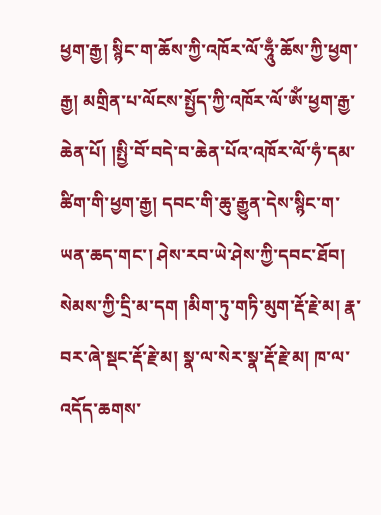ཕྱག་རྒྱ། སྙིང་ག་ཆོས་ཀྱི་འཁོར་ལོ་ཧཱུྃ་ཆོས་ཀྱི་ཕྱག་རྒྱ། མགྲིན་པ་ལོངས་སྤྱོད་ཀྱི་འཁོར་ལོ་ༀ་ཕྱག་རྒྱ་ཆེན་པོ། །སྤྱི་བོ་བདེ་བ་ཆེན་པོའ་འཁོར་ལོ་ཧཾ་དམ་ཚིག་གི་ཕྱག་རྒྱ། དབང་གི་ཆུ་རྒྱུན་དེས་སྙིང་ག་ཡན་ཆད་གང་། ཤེས་རབ་ཡེ་ཤེས་ཀྱི་དབང་ཐོབ། སེམས་ཀྱི་དྲི་མ་དག །མིག་ཏུ་གཏི་མུག་རྡོ་རྗེ་མ། རྣ་བར་ཞེ་སྡང་རྡོ་རྗེ་མ། སྣ་ལ་སེར་སྣ་རྡོ་རྗེ་མ། ཁ་ལ་འདོད་ཆགས་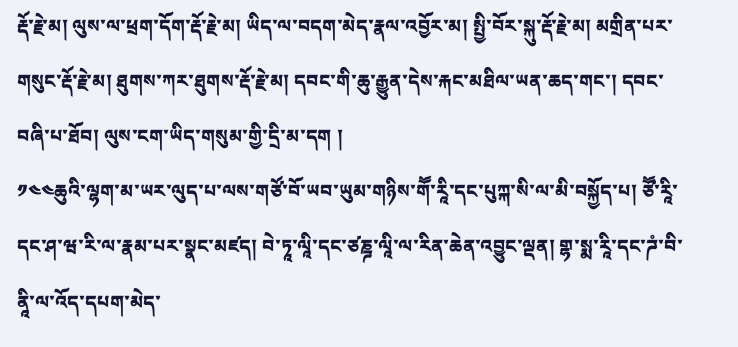རྡོ་རྗེ་མ། ལུས་ལ་ཕྲག་དོག་རྡོ་རྗེ་མ། ཡིད་ལ་བདག་མེད་རྣལ་འབྱོར་མ། སྤྱི་བོར་སྐུ་རྡོ་རྗེ་མ། མགྲིན་པར་གསུང་རྡོ་རྗེ་མ། ཐུགས་ཀར་ཐུགས་རྡོ་རྗེ་མ། དབང་གི་ཆུ་རྒྱུན་དེས་རྐང་མཐིལ་ཡན་ཆད་གང་། དབང་བཞི་པ་ཐོབ། ལུས་ངག་ཡིད་གསུམ་གྱི་དྲི་མ་དག །
༡༤༤ཆུའི་ལྷག་མ་ཡར་ལུད་པ་ལས་གཙོ་བོ་ཡབ་ཡུམ་གཉིས་གཽ་རཱི་དང་པུཀྐ་སི་ལ་མི་བསྐྱོད་པ། ཙཽ་རཱི་དང་ཤ་ཝ་རི་ལ་རྣམ་པར་སྣང་མཛད། བེ་ཏཱ་ལཱི་དང་ཙཎྜ་ལཱི་ལ་རིན་ཆེན་འབྱུང་ལྡན། གྷ་སྨ་རཱི་དང་ཌཾ་བི་ནཱི་ལ་འོད་དཔག་མེད་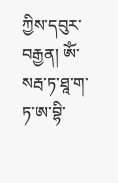ཀྱིས་དབུར་བརྒྱན། ༀ་སརྦ་ཏ་ཐཱ་ག་ཏ་ཨ་བྷི་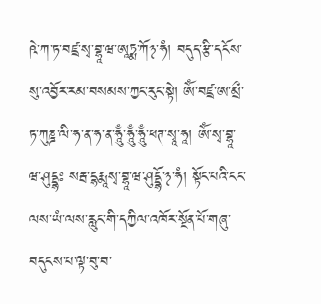ཥེ་ཀ་ཏ་བཛྲ་སྭ་བྷཱ་ཝ་ཨཱཏྨ་ཀོ྅་ཧཾ། བདུད་རྩི་དངོས་སུ་འབྱོར་རམ་བསམས་ཀྱང་རུང་སྟེ། ༀ་བཛྲ་ཨ་མྲྀ་ཏ་ཀུཎྜ་ལི་ཧ་ན་ཧ་ན་ཧཱུྃ་ཧཱུྃ་ཧཱུྃ་ཕཊ་སྭཱ་ཧཱ། ༀ་སྭ་བྷཱ་ཝ་ཤུདྡྷཿ སརྦ་དྷརྨཱསྭ་བྷཱ་ཝ་ཤུདྡྷོ་྅་ཧཾ། སྟོང་པའི་ངང་ལས་ཡཾ་ལས་རླུང་གི་དཀྱིལ་འཁོར་སྔོན་པོ་གཞུ་བདུངས་པ་ལྟ་བུ་བ་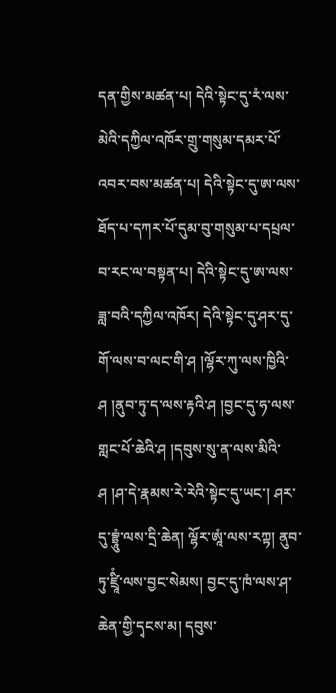དན་གྱིས་མཚན་པ། དེའི་སྟེང་དུ་རཾ་ལས་མེའི་དཀྱིལ་འཁོར་གྲུ་གསུམ་དམར་པོ་འབར་བས་མཚན་པ། དེའི་སྟེང་དུ་ཨ་ལས་ཐོད་པ་དཀར་པོ་དུམ་བུ་གསུམ་པ་དཔྲལ་བ་རང་ལ་བསྟན་པ། དེའི་སྟེང་དུ་ཨ་ལས་ཟླ་བའི་དཀྱིལ་འཁོར། དེའི་སྟེང་དུ་ཤར་དུ་གོ་ལས་བ་ལང་གི་ཤ །ལྷོར་ཀུ་ལས་ཁྱིའི་ཤ །ནུབ་ཏུ་ད་ལས་རྟའི་ཤ །བྱང་དུ་ཧ་ལས་གླང་པོ་ཆེའི་ཤ །དབུས་སུ་ན་ལས་མིའི་ཤ །ཤ་དེ་རྣམས་རེ་རེའི་སྟེང་དུ་ཡང་། ཤར་དུ་བྷྲཱུཾ་ལས་དྲི་ཆེན། ལྷོར་ཨཱཾ་ལས་རཀྟ། ནུབ་ཏུ་ཛྲཱིཾ་ལས་བྱང་སེམས། བྱང་དུ་ཁཾ་ལས་ཤ་ཆེན་གྱི་དྭངས་མ། དབུས་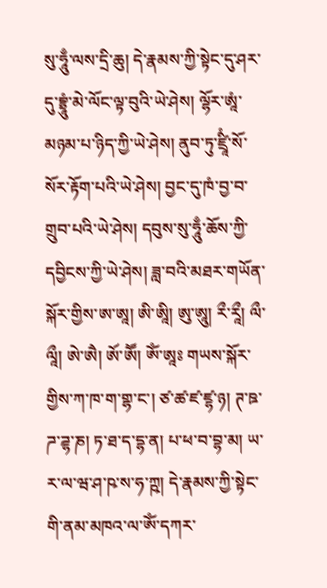སུ་ཧཱུྃ་ལས་དྲི་ཆུ། དེ་རྣམས་ཀྱི་སྟེང་དུ་ཤར་དུ་བྷྲཱུཾ་མེ་ལོང་ལྟ་བུའི་ཡེ་ཤེས། ལྷོར་ཨཱཾ་མཉམ་པ་ཉིད་ཀྱི་ཡེ་ཤེས། ནུབ་ཏུ་ཛྲཱིཾ་སོ་སོར་རྟོག་པའི་ཡེ་ཤེས། བྱང་དུ་ཁཾ་བྱ་བ་གྲུབ་པའི་ཡེ་ཤེས། དབུས་སུ་ཧཱུྃ་ཆོས་ཀྱི་དབྱིངས་ཀྱི་ཡེ་ཤེས། ཟླ་བའི་མཐར་གཡོན་སྐོར་གྱིས་ཨ་ཨཱ། ཨི་ཨཱི། ཨུ་ཨཱུ། རྀ་རཱྀ། ལྀ་ལཱྀ། ཨེ་ཨཻ། ཨོ་ཨཽ། ༀ་ཨཱཿ གཡས་སྐོར་གྱིས་ཀ་ཁ་ག་གྷ་ང་། ཙ་ཚ་ཛ་ཛྷ་ཉ། ཊ་ཋ་ཌ་ཌྷ་ཎ། ཏ་ཐ་ད་དྷ་ན། པ་ཕ་བ་བྷ་མ། ཡ་ར་ལ་ཝ་ཤ་ཥ་ས་ཧ་ཀྵ། དེ་རྣམས་ཀྱི་སྟེང་གི་ནམ་མཁའ་ལ་ༀ་དཀར་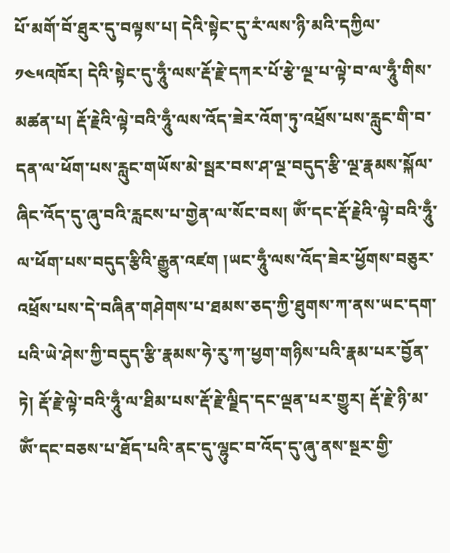པོ་མགོ་བོ་ཐུར་དུ་བལྟས་པ། དེའི་སྟེང་དུ་རཾ་ལས་ཉི་མའི་དཀྱིལ་
༡༤༥འཁོར། དེའི་སྟེང་དུ་ཧཱུྃ་ལས་རྡོ་རྗེ་དཀར་པོ་རྩེ་ལྔ་པ་ལྟེ་བ་ལ་ཧཱུྃ་གིས་མཚན་པ། རྡོ་རྗེའི་ལྟེ་བའི་ཧཱུྃ་ལས་འོད་ཟེར་འོག་ཏུ་འཕྲོས་པས་རླུང་གི་བ་དན་ལ་ཕོག་པས་རླུང་གཡོས་མེ་སྦར་བས་ཤ་ལྔ་བདུད་རྩི་ལྔ་རྣམས་སྐོལ་ཞིང་འོད་དུ་ཞུ་བའི་རླངས་པ་གྱེན་ལ་སོང་བས། ༀ་དང་རྡོ་རྗེའི་ལྟེ་བའི་ཧཱུྃ་ལ་ཕོག་པས་བདུད་རྩིའི་རྒྱུན་འཛག །ཡང་ཧཱུྃ་ལས་འོད་ཟེར་ཕྱོགས་བཅུར་འཕྲོས་པས་དེ་བཞིན་གཤེགས་པ་ཐམས་ཅད་ཀྱི་ཐུགས་ཀ་ནས་ཡང་དག་པའི་ཡེ་ཤེས་ཀྱི་བདུད་རྩི་རྣམས་ཧེ་རུ་ཀ་ཕྱག་གཉིས་པའི་རྣམ་པར་བྱོན་ཏེ། རྡོ་རྗེ་ལྟེ་བའི་ཧཱུྃ་ལ་ཐིམ་པས་རྡོ་རྗེ་ལྗིད་དང་ལྡན་པར་གྱུར། རྡོ་རྗེ་ཉི་མ་ༀ་དང་བཅས་པ་ཐོད་པའི་ནང་དུ་ལྷུང་བ་འོད་དུ་ཞུ་ནས་སྔར་གྱི་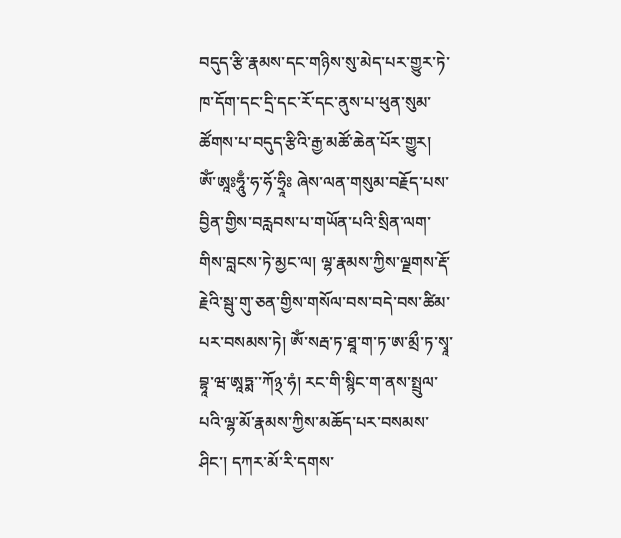བདུད་རྩི་རྣམས་དང་གཉིས་སུ་མེད་པར་གྱུར་ཏེ་ཁ་དོག་དང་དྲི་དང་རོ་དང་ནུས་པ་ཕུན་སུམ་ཚོགས་པ་བདུད་རྩིའི་རྒྱ་མཚོ་ཆེན་པོར་གྱུར། ༀ་ཨཱཿཧཱུྃ་ཧ་ཧོ་ཧྲཱིཿ ཞེས་ལན་གསུམ་བརྗོད་པས་བྱིན་གྱིས་བརླབས་པ་གཡོན་པའི་སྲིན་ལག་གིས་བླངས་ཏེ་མྱང་ལ། ལྷ་རྣམས་ཀྱིས་ལྗགས་རྡོ་རྗེའི་སྦུ་གུ་ཅན་གྱིས་གསོལ་བས་བདེ་བས་ཚིམ་པར་བསམས་ཏེ། ༀ་སརྦ་ཏ་ཐཱ་ག་ཏ་ཨ་མྲྀ་ཏ་སྭཱ་བྷཱ་ཝ་ཨཱཏྨ་་ཀོ྅་ཧཾ། རང་གི་སྙིང་ག་ནས་སྤྲུལ་པའི་ལྷ་མོ་རྣམས་ཀྱིས་མཆོད་པར་བསམས་ཤིང་། དཀར་མོ་རི་དགས་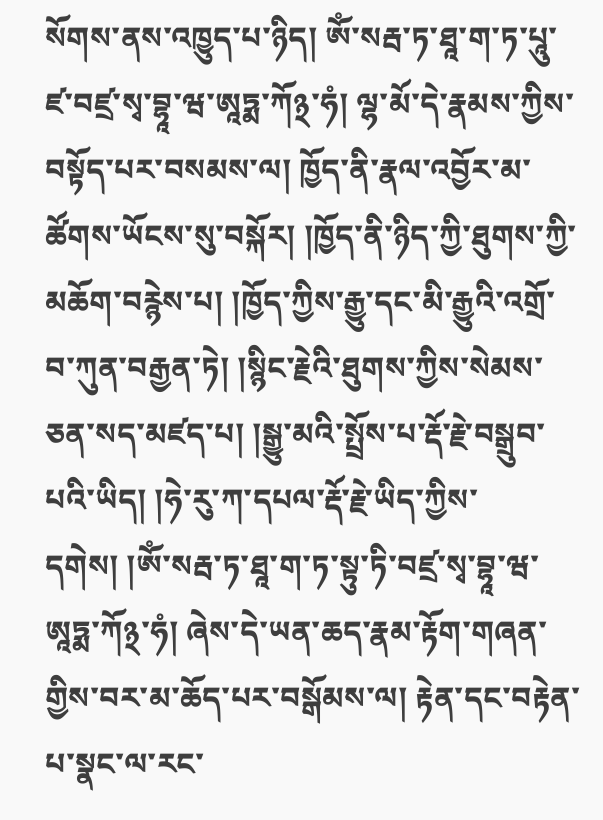སོགས་ནས་འཁྱུད་པ་ཉིད། ༀ་སརྦ་ཏ་ཐཱ་ག་ཏ་པཱུ་ཛ་བཛྲ་སྭ་བྷཱ་ཝ་ཨཱཏྨ་ཀོ྅་ཧཾ། ལྷ་མོ་དེ་རྣམས་ཀྱིས་བསྟོད་པར་བསམས་ལ། ཁྱོད་ནི་རྣལ་འབྱོར་མ་ཚོགས་ཡོངས་སུ་བསྐོར། །ཁྱོད་ནི་ཉིད་ཀྱི་ཐུགས་ཀྱི་མཆོག་བརྙེས་པ། །ཁྱོད་ཀྱིས་རྒྱུ་དང་མི་རྒྱུའི་འགྲོ་བ་ཀུན་བརྒྱན་ཏེ། །སྙིང་རྗེའི་ཐུགས་ཀྱིས་སེམས་ཅན་སད་མཛད་པ། །སྒྱུ་མའི་སྤྲོས་པ་རྡོ་རྗེ་བསྒྲུབ་པའི་ཡིད། །ཧེ་རུ་ཀ་དཔལ་རྡོ་རྗེ་ཡིད་ཀྱིས་དགེས། །ༀ་སརྦ་ཏ་ཐཱ་ག་ཏ་སྟུ་ཏི་བཛྲ་སྭ་བྷཱ་ཝ་ཨཱཏྨ་ཀོ྅་ཧཾ། ཞེས་དེ་ཡན་ཆད་རྣམ་རྟོག་གཞན་གྱིས་བར་མ་ཆོད་པར་བསྒོམས་ལ། རྟེན་དང་བརྟེན་པ་སྣང་ལ་རང་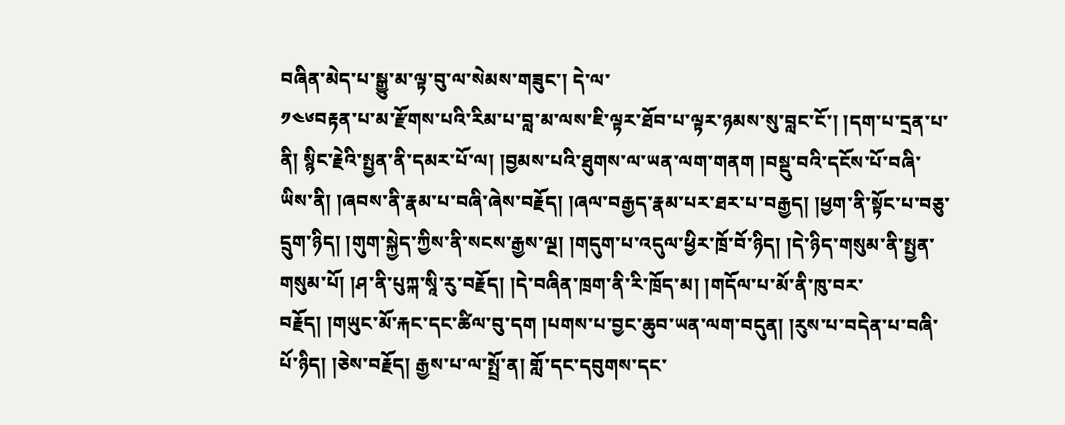བཞིན་མེད་པ་སྒྱུ་མ་ལྟ་བུ་ལ་སེམས་གཟུང་། དེ་ལ་
༡༤༦བརྟན་པ་མ་རྫོགས་པའི་རིམ་པ་བླ་མ་ལས་ཇི་ལྟར་ཐོབ་པ་ལྟར་ཉམས་སུ་བླང་ངོ་། །དག་པ་དྲན་པ་ནི། སྙིང་རྗེའི་སྤྱན་ནི་དམར་པོ་ལ། །བྱམས་པའི་ཐུགས་ལ་ཡན་ལག་གནག །བསྡུ་བའི་དངོས་པོ་བཞི་ཡིས་ནི། །ཞབས་ནི་རྣམ་པ་བཞི་ཞེས་བརྗོད། །ཞལ་བརྒྱད་རྣམ་པར་ཐར་པ་བརྒྱད། །ཕྱག་ནི་སྟོང་པ་བཅུ་དྲུག་ཉིད། །གུག་སྐྱེད་ཀྱིས་ནི་སངས་རྒྱས་ལྔ། །གདུག་པ་འདུལ་ཕྱིར་ཁྲོ་བོ་ཉིད། །དེ་ཉིད་གསུམ་ནི་སྤྱན་གསུམ་པོ། །ཤ་ནི་པུཀྐ་སཱི་རུ་བརྗོད། །དེ་བཞིན་ཁྲག་ནི་རི་ཁྲོད་མ། །གདོལ་པ་མོ་ནི་ཁུ་བར་བརྗོད། །གཡུང་མོ་རྐང་དང་ཚིལ་བུ་དག །པགས་པ་བྱང་ཆུབ་ཡན་ལག་བདུན། །རུས་པ་བདེན་པ་བཞི་པོ་ཉིད། །ཅེས་བརྗོད། རྒྱས་པ་ལ་སྤྲོ་ན། གློ་དང་དབུགས་དང་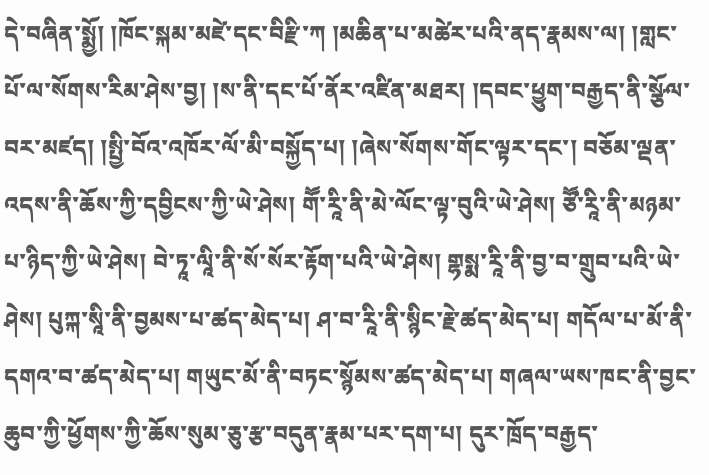དེ་བཞིན་སྨྱོ། །ཁོང་སྐམ་མཛེ་དང་བིརྫི་ཀ །མཆིན་པ་མཚེར་པའི་ནད་རྣམས་ལ། །གླང་པོ་ལ་སོགས་རིམ་ཤེས་བྱ། །ས་ནི་དང་པོ་ནོར་འཛིན་མཐར། །དབང་ཕྱུག་བརྒྱད་ནི་སྩོལ་བར་མཛད། །སྤྱི་བོའ་འཁོར་ལོ་མི་བསྐྱོད་པ། །ཞེས་སོགས་གོང་ལྟར་དང་། བཅོམ་ལྡན་འདས་ནི་ཆོས་ཀྱི་དབྱིངས་ཀྱི་ཡེ་ཤེས། གཽ་རཱི་ནི་མེ་ལོང་ལྟ་བུའི་ཡེ་ཤེས། ཙཽ་རཱི་ནི་མཉམ་པ་ཉིད་ཀྱི་ཡེ་ཤེས། བེ་ཏཱ་ལཱི་ནི་སོ་སོར་རྟོག་པའི་ཡེ་ཤེས། གྷསྨ་རཱི་ནི་བྱ་བ་གྲུབ་པའི་ཡེ་ཤེས། པུཀྐ་སཱི་ནི་བྱམས་པ་ཚད་མེད་པ། ཤ་བ་རཱི་ནི་སྙིང་རྗེ་ཚད་མེད་པ། གདོལ་པ་མོ་ནི་དགའ་བ་ཚད་མེད་པ། གཡུང་མོ་ནི་བཏང་སྙོམས་ཚད་མེད་པ། གཞལ་ཡས་ཁང་ནི་བྱང་ཆུབ་ཀྱི་ཕྱོགས་ཀྱི་ཆོས་སུམ་ཅུ་རྩ་བདུན་རྣམ་པར་དག་པ། དུར་ཁྲོད་བརྒྱད་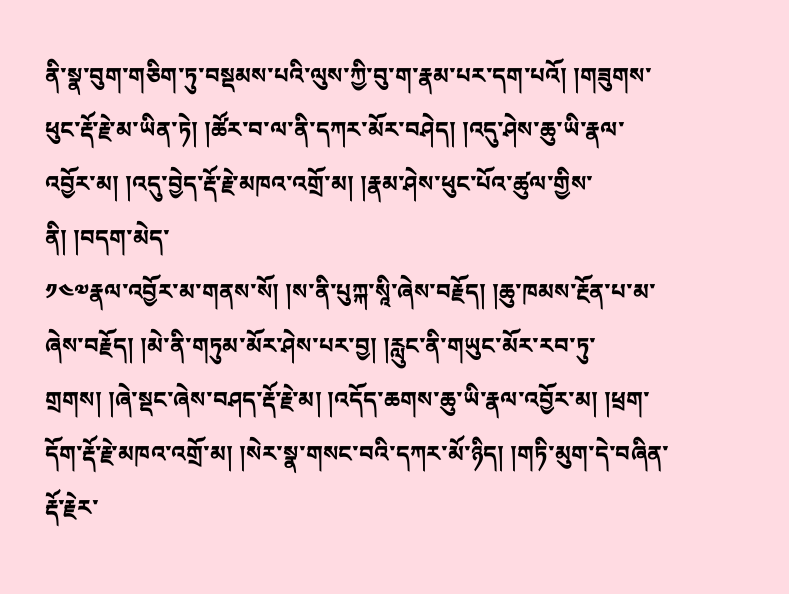ནི་སྣ་བུག་གཅིག་ཏུ་བསྡམས་པའི་ལུས་ཀྱི་བུ་ག་རྣམ་པར་དག་པའོ། །གཟུགས་ཕུང་རྡོ་རྗེ་མ་ཡིན་ཏེ། །ཚོར་བ་ལ་ནི་དཀར་མོར་བཤེད། །འདུ་ཤེས་ཆུ་ཡི་རྣལ་འབྱོར་མ། །འདུ་བྱེད་རྡོ་རྗེ་མཁའ་འགྲོ་མ། །རྣམ་ཤེས་ཕུང་པོའ་ཚུལ་གྱིས་ནི། །བདག་མེད་
༡༤༧རྣལ་འབྱོར་མ་གནས་སོ། །ས་ནི་པུཀྐ་སཱི་ཞེས་བརྗོད། །ཆུ་ཁམས་རྔོན་པ་མ་ཞེས་བརྗོད། །མེ་ནི་གཏུམ་མོར་ཤེས་པར་བྱ། །རླུང་ནི་གཡུང་མོར་རབ་ཏུ་གྲགས། །ཞེ་སྡང་ཞེས་བཤད་རྡོ་རྗེ་མ། །འདོད་ཆགས་ཆུ་ཡི་རྣལ་འབྱོར་མ། །ཕྲག་དོག་རྡོ་རྗེ་མཁའ་འགྲོ་མ། །སེར་སྣ་གསང་བའི་དཀར་མོ་ཉིད། །གཏི་མུག་དེ་བཞིན་རྡོ་རྗེར་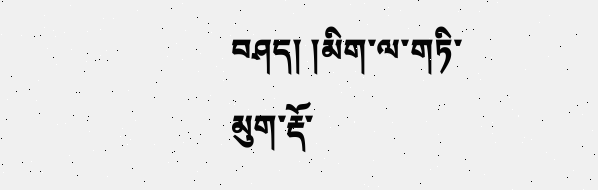བཤད། །མིག་ལ་གཏི་མུག་རྡོ་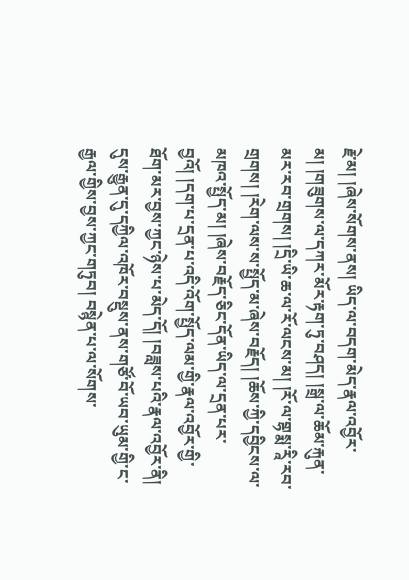རྗེ་མ། །ཞེས་སོགས་ནས། ཡིད་ལ་བདག་མེད་རྣལ་འབྱོར་མ། །གཟུགས་ལ་དཀར་མོར་རྟག་ཏུ་བཤད། །སྒྲ་ལ་ཆོམ་རྐུན་མར་རབ་གྲགས། །དྲི་ཡི་ཆ་ལ་རོ་ལངས་མ། །རོ་ལ་གྷསྨ་རཱི་རབ་གྲགས། །རེག་ལས་ས་སྤྱོད་མ་ཞེས་བརྗོད། །ཆོས་ཀྱི་དབྱིངས་ལ་མཁའ་སྤྱོད་མ། །ཞེས་བརྗོད་ཅིང་དོན་ཡིད་ལ་དྲན་པར་བྱའོ། །དག་པ་དྲན་པ་འདི་འོག་སྤྱོད་ལམ་གྱི་རྣལ་འབྱོར་གྱི་ཐོག་མར་བྱས་ཀྱང་ཉེས་པ་མེད་དོ། །བཟླས་པའི་རྣལ་འབྱོར་ནི། དུས་རྒྱུན་དུ་དཀྱིལ་འཁོར་བསྡུས་ནས་གཙོ་བོ་ཡབ་ཡུམ་གྱི་ང་རྒྱལ་གྱིས་བྱས་ཀྱང་གཏུབ། བསྙེན་པ་ལ་སོགས་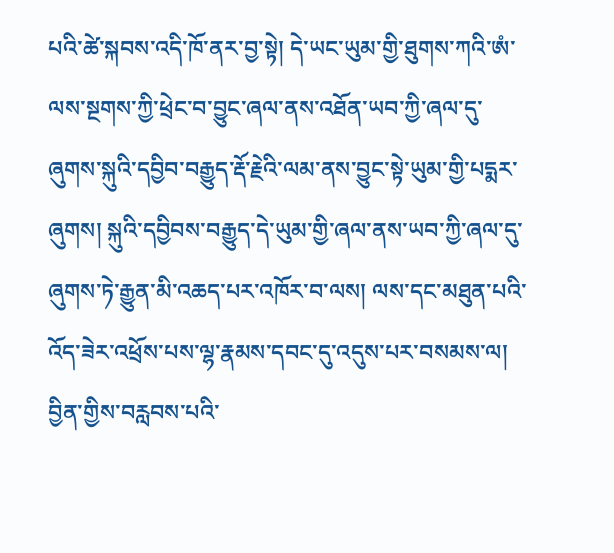པའི་ཚེ་སྐབས་འདི་ཁོ་ནར་བྱ་སྟེ། དེ་ཡང་ཡུམ་གྱི་ཐུགས་ཀའི་ཨཾ་ལས་སྔགས་ཀྱི་ཕྲེང་བ་བྱུང་ཞལ་ནས་འཐོན་ཡབ་ཀྱི་ཞལ་དུ་ཞུགས་སྐུའི་དབྱིབ་བརྒྱུད་རྡོ་རྗེའི་ལམ་ནས་བྱུང་སྟེ་ཡུམ་གྱི་པདྨར་ཞུགས། སྐུའི་དབྱིབས་བརྒྱུད་དེ་ཡུམ་གྱི་ཞལ་ནས་ཡབ་ཀྱི་ཞལ་དུ་ཞུགས་ཏེ་རྒྱུན་མི་འཆད་པར་འཁོར་བ་ལས། ལས་དང་མཐུན་པའི་འོད་ཟེར་འཕྲོས་པས་ལྷ་རྣམས་དབང་དུ་འདུས་པར་བསམས་ལ། བྱིན་གྱིས་བརླབས་པའི་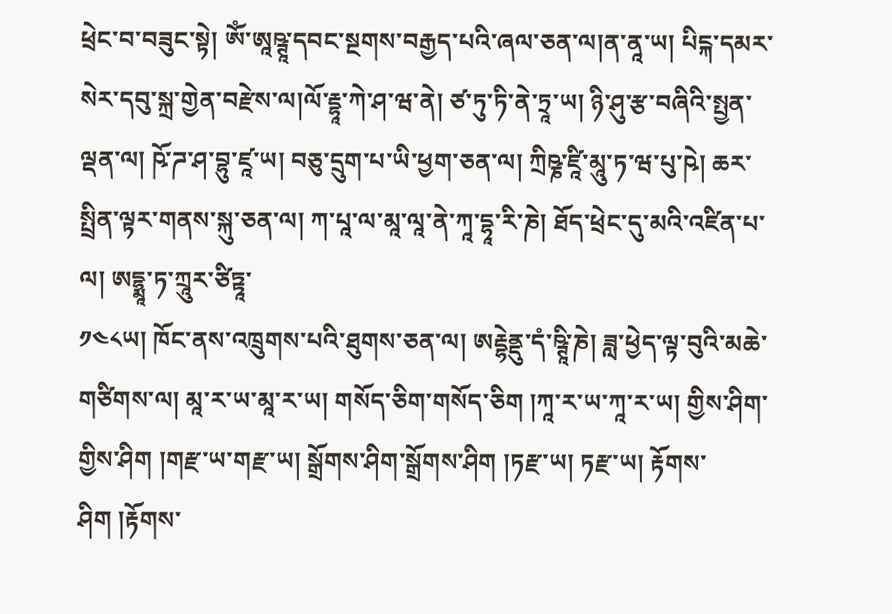ཕྲེང་བ་བཟུང་སྟེ། ༀ་ཨཱཥྚཱ་དབང་སྔགས་བརྒྱད་པའི་ཞལ་ཅན་ལ།ན་ནཱ་ཡ། པིངྐ་དམར་སེར་དབུ་སྐྲ་གྱེན་བརྫེས་ལ།ལོ་རྡྷཱ་ཀེ་ཤ་ཝ་ནེ། ཙ་ཏུ་ཏི་ནེ་ཏྲཱ་ཡ། ཉི་ཤུ་རྩ་བཞིའི་སྤྱན་ལྡན་ལ། ཥོ་ཌ་ཤ་བྷུ་ཛཱ་ཡ། བཅུ་དྲུག་པ་ཡི་ཕྱག་ཅན་ལ། ཀྲིཥྞ་ཛཱི་མཱུ་ཏ་ཝ་པུ་ཥེ། ཆར་སྤྲིན་ལྟར་གནས་སྐུ་ཅན་ལ། ཀ་པཱ་ལ་མཱ་ལཱ་ནེ་ཀཱ་དྷཱ་རི་ཎེ། ཐོད་ཕྲེང་དུ་མའི་འཛིན་པ་ལ། ཨདྷྨཱ་ཏ་ཀྲཱུར་ཙིཏྟཱ་
༡༤༨ཡ། ཁོང་ནས་འཁྲུགས་པའི་ཐུགས་ཅན་ལ། ཨརྡྷེནྡུ་དཾ་ཥྚཱི་ཎེ། ཟླ་ཕྱེད་ལྟ་བུའི་མཆེ་གཙིགས་ལ། མཱ་ར་ཡ་མཱ་ར་ཡ། གསོད་ཅིག་གསོད་ཅིག །ཀཱ་ར་ཡ་ཀཱ་ར་ཡ། གྱིས་ཤིག་གྱིས་ཤིག །གརྫ་ཡ་གརྫ་ཡ། སྒྲོགས་ཤིག་སྒྲོགས་ཤིག །ཏརྫ་ཡ། ཏརྫ་ཡ། རྟོགས་ཤིག །རྟོགས་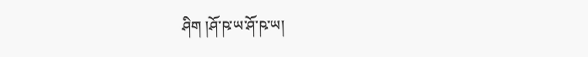ཤིག །ཤོ་ཥ་ཡ་ཤོ་ཥ་ཡ།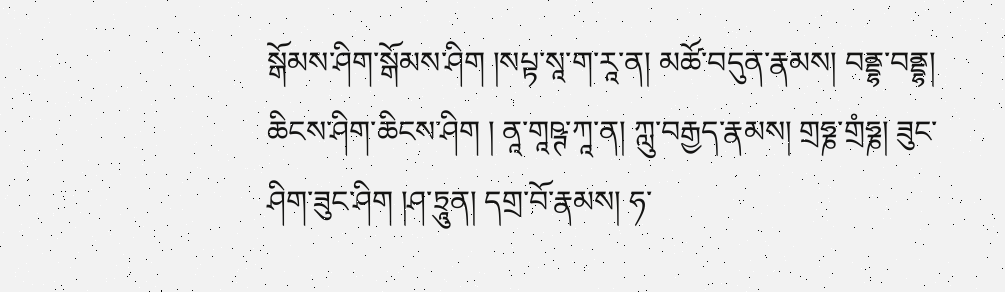སྒོམས་ཤིག་སྒོམས་ཤིག །སཔྟ་སཱ་ག་རཱ་ན། མཚོ་བདུན་རྣམས། བནྡྷ་བནྡྷ། ཆིངས་ཤིག་ཆིངས་ཤིག ། ནཱ་གཱཥྚ་ཀཱ་ན། ཀླུ་བརྒྱད་རྣམས། གྲཧྞ་གྲཾཧྞ། ཟུང་ཤིག་ཟུང་ཤིག །ཤ་ཏྲཱུན། དགྲ་བོ་རྣམས། ཧ་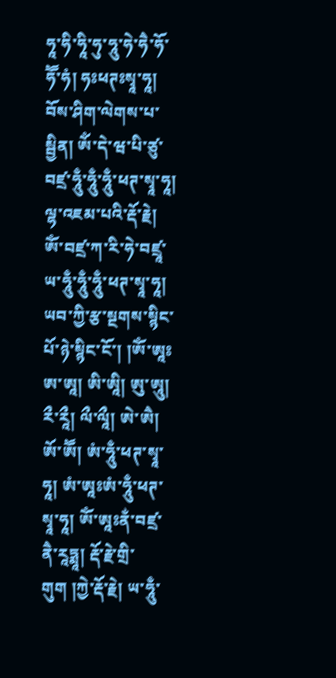ཧཱ་ཧི་ཧཱི་ཧུ་ཧཱུ་ཧེ་ཧཻ་ཧོ་ཧཽ་ཧཾ། ཧཿཕཊཿསྭཱ་ཧཱ། བོས་ཤིག་ལེགས་པ་སྦྱིན། ༀ་དེ་ཝ་པི་ཙུ་བཛྲ་ཧཱུྃ་ཧཱུྃ་ཧཱུྃ་ཕཊ་སྭཱ་ཧཱ། ལྷ་འཇམ་པའི་རྡོ་རྗེ། ༀ་བཛྲ་ཀ་རི་ཧེ་བཛྲཱ་ཡ་ཧཱུྃ་ཧཱུྃ་ཧཱུྃ་ཕཊ་སྭཱ་ཧཱ། ཡབ་ཀྱི་རྩ་སྔགས་སྙིང་པོ་ཉེ་སྙིང་ངོ་། །ༀ་ཨཱཿ ཨ་ཨཱ། ཨི་ཨཱི། ཨུ་ཨཱུ། རྀ་རཱྀ། ལྀ་ལཱྀ། ཨེ་ཨཻ། ཨོ་ཨཽ། ཨཾ་ཧཱུྃ་ཕཊ་སྭཱ་ཧཱ། ཨཾ་ཨཱཿཨཾ་ཧཱུྃ་ཕཊ་སྭཱ་ཧཱ། ༀ་ཨཱཿནྂ་བཛྲ་ནཻ་རཱཏྨཱ། རྡོ་རྗེ་གྲི་གུག །ཀྱེ་རྡོ་རྗེ། ཡ་ཧཱུྃ་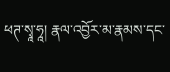ཕཊ་སྭཱ་ཧཱ། རྣལ་འབྱོར་མ་རྣམས་དང་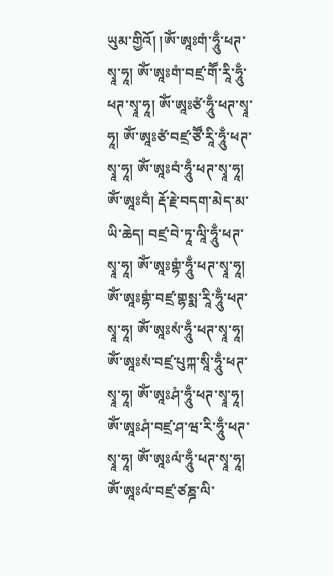ཡུམ་གྱིའོ། །ༀ་ཨཱཿགཾ་ཧཱུྃ་ཕཊ་སྭཱ་ཧཱ། ༀ་ཨཱཿགཾ་བཛྲ་གཽ་རཱི་ཧཱུྃ་ཕཊ་སྭཱ་ཧཱ། ༀ་ཨཱཿཙཾ་ཧཱུྃ་ཕཊ་སྭཱ་ཧཱ། ༀ་ཨཱཿཙཾ་བཛྲ་ཙཽ་རཱི་ཧཱུྃ་ཕཊ་སྭཱ་ཧཱ། ༀ་ཨཱཿབཾ་ཧཱུྃ་ཕཊ་སྭཱ་ཧཱ། ༀ་ཨཱཿབྂ། རྡོ་རྗེ་བདག་མེད་མ་ཡི་ཆེད། བཛྲ་བེ་ཏཱ་ལཱི་ཧཱུྃ་ཕཊ་སྭཱ་ཧཱ། ༀ་ཨཱཿགྷཾ་ཧཱུྃ་ཕཊ་སྭཱ་ཧཱ། ༀ་ཨཱཿགྷཾ་བཛྲ་གྷསྨ་རཱི་ཧཱུྃ་ཕཊ་སྭཱ་ཧཱ། ༀ་ཨཱཿསཾ་ཧཱུྃ་ཕཊ་སྭཱ་ཧཱ། ༀ་ཨཱཿསཾ་བཛྲ་པུཀྐ་སཱི་ཧཱུྃ་ཕཊ་སྭཱ་ཧཱ། ༀ་ཨཱཿཤཾ་ཧཱུྃ་ཕཊ་སྭཱ་ཧཱ། ༀ་ཨཱཿཤཾ་བཛྲ་ཤ་ཝ་རི་ཧཱུྃ་ཕཊ་སྭཱ་ཧཱ། ༀ་ཨཱཿལཾ་ཧཱུྃ་ཕཊ་སྭཱ་ཧཱ། ༀ་ཨཱཿལཾ་བཛྲ་ཙཎྜ་ལི་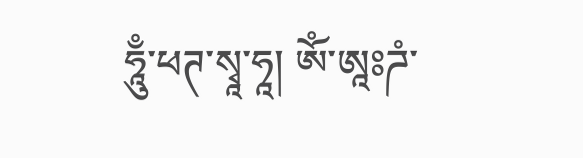ཧཱུྃ་ཕཊ་སྭཱ་ཧཱ། ༀ་ཨཱཿཌཾ་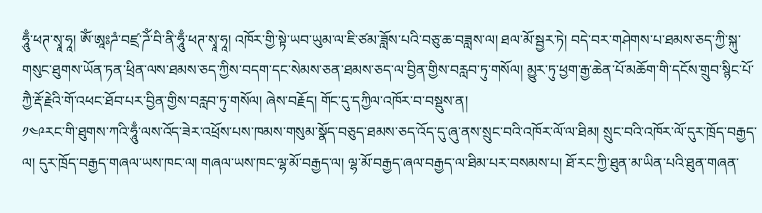ཧཱུྃ་ཕཊ་སྭཱ་ཧཱ། ༀ་ཨཱཿཌཾ་བཛྲ་ཌོཾ་བི་ནི་ཧཱུྃ་ཕཊ་སྭཱ་ཧཱ། འཁོར་གྱི་སྟེ་ཡབ་ཡུམ་ལ་ཇི་ཙམ་ཟློས་པའི་བཅུ་ཆ་བཟླས་ལ། ཐལ་མོ་སྦྱར་ཏེ། བདེ་བར་གཤེགས་པ་ཐམས་ཅད་ཀྱི་སྐུ་གསུང་ཐུགས་ཡོན་ཏན་ཕྲིན་ལས་ཐམས་ཅད་ཀྱིས་བདག་དང་སེམས་ཅན་ཐམས་ཅད་ལ་བྱིན་གྱིས་བརླབ་ཏུ་གསོལ། མྱུར་ཏུ་ཕྱག་རྒྱ་ཆེན་པོ་མཆོག་གི་དངོས་གྲུབ་སྙིང་པོ་ཀྱཻ་རྡོ་རྗེའི་གོ་འཕང་ཐོབ་པར་བྱིན་གྱིས་བརླབ་ཏུ་གསོལ། ཞེས་བརྗོད། གོང་དུ་དཀྱིལ་འཁོར་བ་བསྡུས་ན།
༡༤༩རང་གི་ཐུགས་ཀའི་ཧཱུྃ་ལས་འོད་ཟེར་འཕྲོས་པས་ཁམས་གསུམ་སྣོད་བཅུད་ཐམས་ཅད་འོད་དུ་ཞུ་ནས་སྲུང་བའི་འཁོར་ལོ་ལ་ཐིམ། སྲུང་བའི་འཁོར་ལོ་དུར་ཁྲོད་བརྒྱད་ལ། དུར་ཁྲོད་བརྒྱད་གཞལ་ཡས་ཁང་ལ། གཞལ་ཡས་ཁང་ལྷ་མོ་བརྒྱད་ལ། ལྷ་མོ་བརྒྱད་ཞལ་བརྒྱད་ལ་ཐིམ་པར་བསམས་པ། ཐོ་རང་ཀྱི་ཐུན་མ་ཡིན་པའི་ཐུན་གཞན་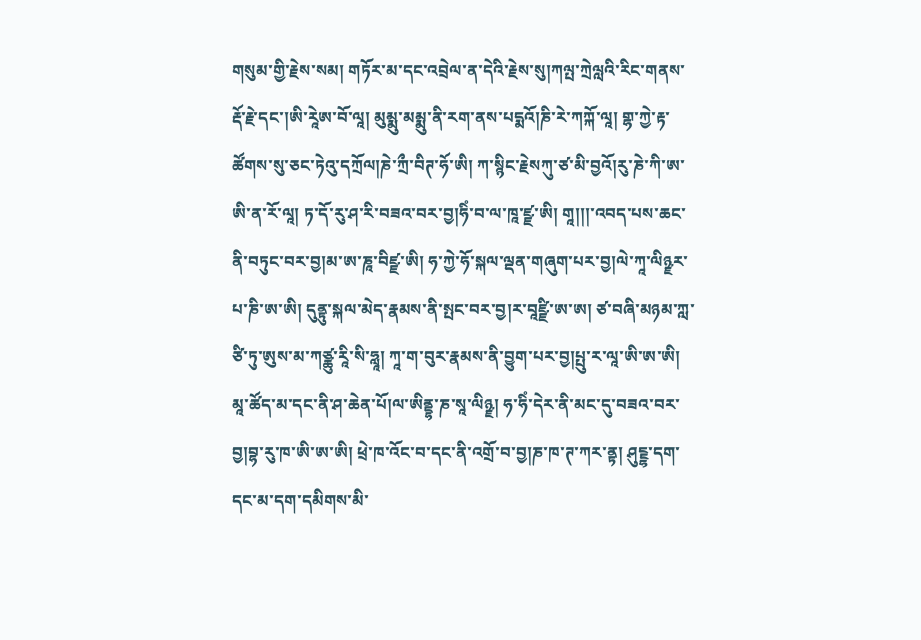གསུམ་གྱི་རྗེས་སམ། གཏོར་མ་དང་འབྲེལ་ན་དེའི་རྗེས་སུ།ཀལྤ་ཀྲེལླའི་རིང་གནས་རྡོ་རྗེ་དང་།ཨི་རཱེཨ་བོ་ལཱ། མུམྨུ་མམྨུ་ནི་རག་ནས་པདྨའོ།ཎི་རེ་ཀཀྐོ་ལཱ། གྷ་ཀྱེ་རྟ་ཚོགས་སུ་ཅང་ཏེའུ་དཀྲོལ།ཎེ་ཀྲྀ་བིཊ་ཧོ་ཨི། ཀ་སྙིང་རྗེསཀུ་ཙ་མི་བྱའོ།རུ་ཎེ་ཀི་ཨ་ཨི་ན་རོ་ལཱ། ཏ་དོ་རུ་ཤ་རི་བཟའ་བར་བྱ།ཧིཾ་བ་ལ་ཁཱ་ཛྫ་ཨི། གཱ།།།་འབད་པས་ཆང་ནི་བཏུང་བར་བྱ།མ་ཨ་ཎཱ་བིཛྫ་ཨི། ཧ་ཀྱེ་ཧོ་སྐལ་ལྡན་གཞུག་པར་བྱ།ལེ་ཀཱ་ལིཉྫར་པ་ཎི་ཨ་ཨི། དུནྟུ་སྐལ་མེད་རྣམས་ནི་སྤང་བར་བྱ།ར་བཱཛྫི་ཨ་ཨ། ཙ་བཞི་མཉམ་ཀླ་ཙི་ཏུ་ཨུས་མ་ཀཙྪུ་རཱི་སི་ཧླཱ། ཀཱ་ག་བུར་རྣམས་ནི་བྱུག་པར་བྱ།པྤུ་ར་ལཱ་ཨི་ཨ་ཨི། མཱ་ཚོད་མ་དང་ནི་ཤ་ཆེན་པོ།ལ་ཨིནྡྷ་ཎ་སཱ་ལིཉྫ། ཧ་ཧིཾ་དེར་ནི་མང་དུ་བཟའ་བར་བྱ།བྷ་རུ་ཁ་ཨི་ཨ་ཨི། ཕྲེ་ཁ་འོང་བ་དང་ནི་འགྲོ་བ་བྱ།ཎ་ཁ་ཊ་ཀར་ནྟ། ཤུངྔྷ་དག་དང་མ་དག་དམིགས་མི་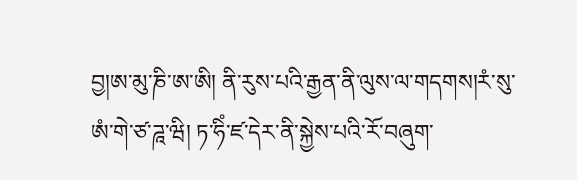བྱ།ཨ་མུ་ཎི་ཨ་ཨི། ནི་རུས་པའི་རྒྱན་ནི་ལུས་ལ་གདགས།རཾ་སུ་ཨཾ་གེ་ཙ་ཌཱ་ཝི། ཏ་ཧིཾ་ཛ་དེར་ནི་སྐྱེས་པའི་རོ་བཞུག་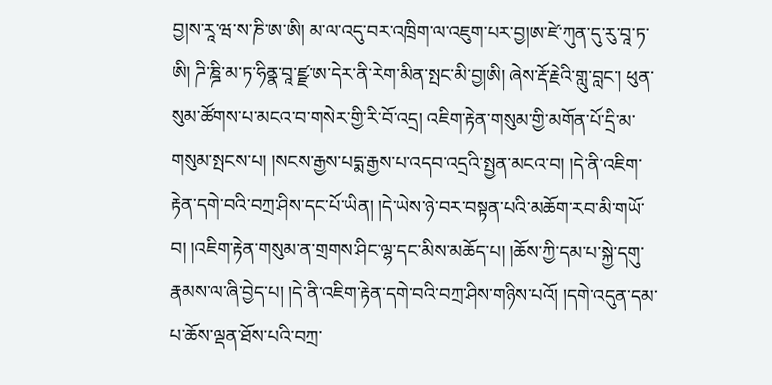བྱ།ས་རཱ་ཝ་ས་ཎི་ཨ་ཨི། མ་ལ་འདུ་བར་འཁྲིག་ལ་འཇུག་པར་བྱ།ཨ་ཛེ་ཀུན་དུ་རུ་བཱ་ཏ་ཨི། ཌི་ཎྜི་མ་ཏ་ཧིནྣ་བཱ་ཛྫ་ཨ་དེར་ནི་རེག་མིན་སྤང་མི་བྱ།ཨི། ཞེས་རྡོ་རྗེའི་གླུ་བླང་། ཕུན་སུམ་ཚོགས་པ་མངའ་བ་གསེར་གྱི་རི་བོ་འདྲ། འཇིག་རྟེན་གསུམ་གྱི་མགོན་པོ་དྲི་མ་གསུམ་སྤངས་པ། །སངས་རྒྱས་པདྨ་རྒྱས་པ་འདབ་འདྲའི་སྤྱན་མངའ་བ། །དེ་ནི་འཇིག་རྟེན་དགེ་བའི་བཀྲ་ཤིས་དང་པོ་ཡིན། །དེ་ཡེས་ཉེ་བར་བསྟན་པའི་མཆོག་རབ་མི་གཡོ་བ། །འཇིག་རྟེན་གསུམ་ན་གྲགས་ཤིང་ལྷ་དང་མིས་མཆོད་པ། །ཆོས་ཀྱི་དམ་པ་སྐྱེ་དགུ་རྣམས་ལ་ཞི་བྱེད་པ། །དེ་ནི་འཇིག་རྟེན་དགེ་བའི་བཀྲ་ཤིས་གཉིས་པའོ། །དགེ་འདུན་དམ་པ་ཆོས་ལྡན་ཐོས་པའི་བཀྲ་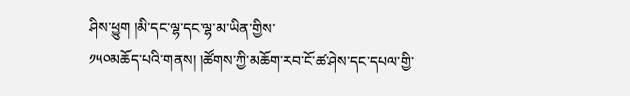ཤིས་ཕྱུག །མི་དང་ལྷ་དང་ལྷ་མ་ཡིན་གྱིས་
༡༥༠མཆོད་པའི་གནས། །ཚོགས་ཀྱི་མཆོག་རབ་ངོ་ཚ་ཤེས་དང་དཔལ་གྱི་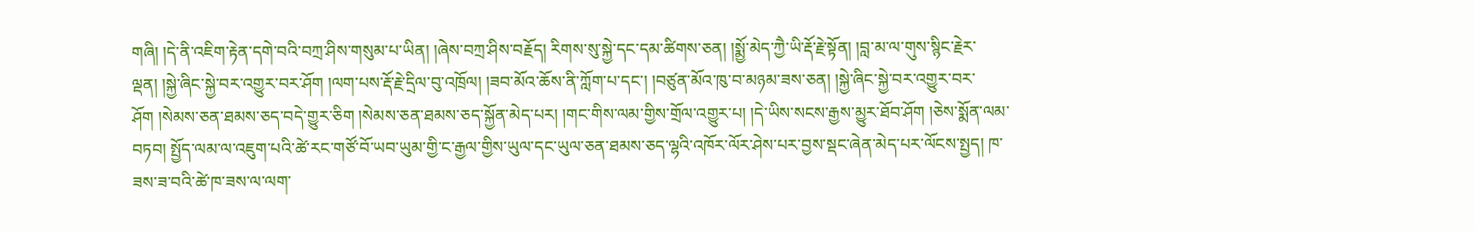གཞི། །དེ་ནི་འཇིག་རྟེན་དགེ་བའི་བཀྲ་ཤིས་གསུམ་པ་ཡིན། །ཞེས་བཀྲ་ཤིས་བརྗོད། རིགས་སུ་སྐྱེ་དང་དམ་ཚིགས་ཅན། །སྨྱོ་མེད་ཀྱཻ་ཡི་རྡོ་རྗེ་སྟོན། །བླ་མ་ལ་གུས་སྙིང་རྗེར་ལྡན། །སྐྱེ་ཞིང་སྐྱེ་བར་འགྱུར་བར་ཤོག །ལག་པས་རྡོ་རྗེ་དྲིལ་བུ་འཁྲོལ། །ཟབ་མོའ་ཆོས་ནི་ཀློག་པ་དང་། །བཙུན་མོའ་ཁུ་བ་མཉམ་ཟས་ཅན། །སྐྱེ་ཞིང་སྐྱེ་བར་འགྱུར་བར་ཤོག །སེམས་ཅན་ཐམས་ཅད་བདེ་གྱུར་ཅིག །སེམས་ཅན་ཐམས་ཅད་སྐྱོན་མེད་པར། །གང་གིས་ལམ་གྱིས་གྲོལ་འགྱུར་པ། །དེ་ཡིས་སངས་རྒྱས་མྱུར་ཐོབ་ཤོག །ཅེས་སྨོན་ལམ་བཏབ། སྤྱོད་ལམ་ལ་འཇུག་པའི་ཚེ་རང་གཙོ་བོ་ཡབ་ཡུམ་གྱི་ང་རྒྱལ་གྱིས་ཡུལ་དང་ཡུལ་ཅན་ཐམས་ཅད་ལྷའི་འཁོར་ལོར་ཤེས་པར་བྱས་སྡང་ཞེན་མེད་པར་ལོངས་སྤྱད། ཁ་ཟས་ཟ་བའི་ཚེ་ཁ་ཟས་ལ་ལག་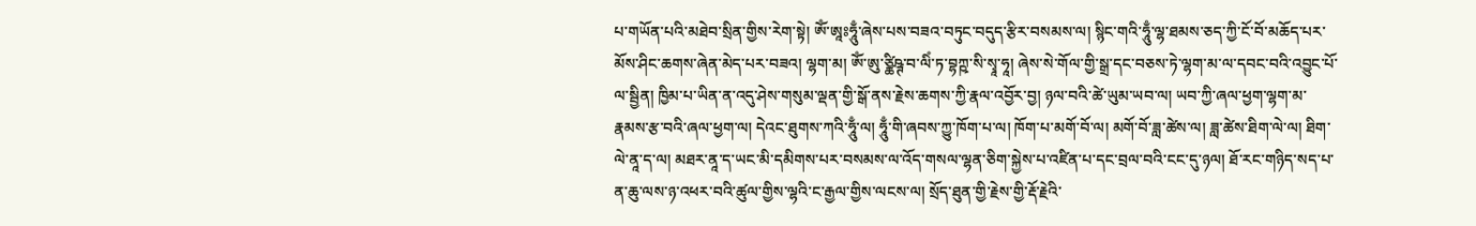པ་གཡོན་པའི་མཐེབ་སྲིན་གྱིས་རེག་སྟེ། ༀ་ཨཱཿཧཱུྃ་ཞེས་པས་བཟའ་བཏུང་བདུད་རྩིར་བསམས་ལ། སྙིང་གའི་ཧཱུྃ་ལྷ་ཐམས་ཅད་ཀྱི་ངོ་བོ་མཆོད་པར་མོས་ཤིང་ཆགས་ཞེན་མེད་པར་བཟའ། ལྷག་མ། ༀ་ཨུ་ཙྪིཥྚ་བ་ལིཾ་ཏ་བྷཀྵ་སི་སྭཱ་ཧཱ། ཞེས་སེ་གོལ་གྱི་སྒྲ་དང་བཅས་ཏེ་ལྷག་མ་ལ་དབང་བའི་འབྱུང་པོ་ལ་སྦྱིན། ཁྱིམ་པ་ཡིན་ན་འདུ་ཤེས་གསུམ་ལྡན་གྱི་སྒོ་ནས་རྗེས་ཆགས་ཀྱི་རྣལ་འབྱོར་བྱ། ཉལ་བའི་ཚེ་ཡུམ་ཡབ་ལ། ཡབ་ཀྱི་ཞལ་ཕྱག་ལྷག་མ་རྣམས་རྩ་བའི་ཞལ་ཕྱག་ལ། དེའང་ཐུགས་ཀའི་ཧཱུྃ་ལ། ཧཱུྃ་གི་ཞབས་ཀྱུ་ཁོག་པ་ལ། ཁོག་པ་མགོ་བོ་ལ། མགོ་བོ་ཟླ་ཚེས་ལ། ཟླ་ཚེས་ཐིག་ལེ་ལ། ཐིག་ལེ་ནཱ་ད་ལ། མཐར་ནཱ་ད་ཡང་མི་དམིགས་པར་བསམས་ལ་འོད་གསལ་ལྷན་ཅིག་སྐྱེས་པ་འཛིན་པ་དང་བྲལ་བའི་ངང་དུ་ཉལ། ཐོ་རང་གཉིད་སད་པ་ན་ཆུ་ལས་ཉ་འཕར་བའི་ཚུལ་གྱིས་ལྷའི་ང་རྒྱལ་གྱིས་ལངས་ལ། སྲོད་ཐུན་གྱི་རྗེས་གྱི་རྡོ་རྗེའི་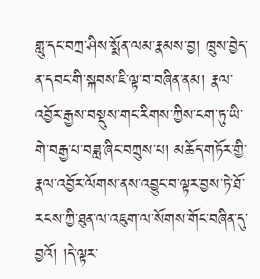གླུ་དང་བཀྲ་ཤིས་སྨོན་ལམ་རྣམས་བྱ། ཁྲུས་བྱེད་ན་དབང་གི་སྐབས་ཇི་ལྟ་བ་བཞིན་ནམ། རྣལ་འབྱོར་རྒྱས་བསྡུས་གང་རིགས་ཀྱིས་ངག་ཏུ་ཡི་གེ་བརྒྱ་པ་བཟླ་ཞིང་བཀྲུས་པ། མཆོད་གཏོར་གྱི་རྣལ་འབྱོར་ལོགས་ནས་འབྱུང་བ་ལྟར་བྱས་ཏེ་ཐོ་རངས་ཀྱི་ཐུན་ལ་འཇུག་ལ་སོགས་གོང་བཞིན་དུ་བྱའོ། །དེ་ལྟར་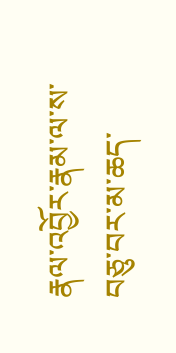རྣལ་འབྱོར་རྣམ་ལ་ས་བཅུ་བར་མ་ཆད་